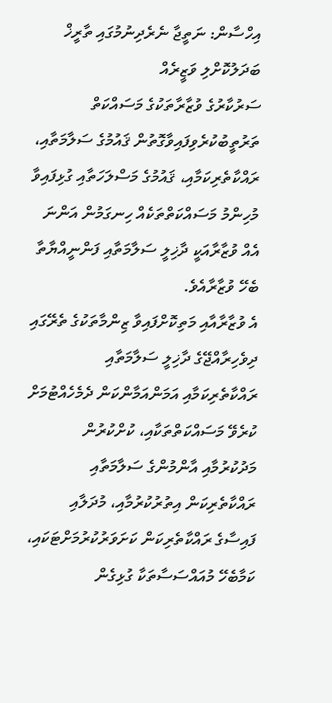އިހްސާން: ނަތީޖާ ނެރެދިނުމުގައި ތާރީޚް ބަދަލުކޮށްލި ވަޒީރެއް
ސަރުކާރުގެ ވުޒާރާތަކުގެ މަސައްކަތް ތަރުތީބުކުރެވިފައިވާގޮތުން ޤައުމުގެ ސަލާމަތާއި، ރައްކާތެރިކަމާއި، ޤައުމުގެ މަސްލަހަތާއި ގުޅިފައިވާ މުހިންމު މަސައްކަތްތަކެއް ހިނގަމުން އަންނަ އެއް ވުޒާރާއަކީ ދާޚިލީ ސަލާމަތާއި ފަންނީއްޔާތާ ބެހޭ ވުޒާރާއެވެ.
އެ ވުޒާރާއާއި މަތިކޮށްފައިވާ ޒިންމާތަކުގެ ތެރޭގައި ދިވެހިރާއްޖޭގެ ދާޚިލީ ސަލާމަތާއި ރައްކާތެރިކަމާއި އަމަންއަމާންކަން ދެމެހެއްޓުމަށް ކުރެވޭ މަސައްކަތްތަކާއި، ކުށްކުރުން މަދުކުރުމާއި އާންމުންގެ ސަލާމަތާއި ރައްކާތެރިކަން އިތުރުކުރުމާއި، މުދަލާއި ފައިސާގެ ރައްކާތެރިކަން ކަށަވަރުކުރުމަށްޓަކައި، ކަމާބެހޭ މުއައްސަސާތަކާ ގުޅިގެން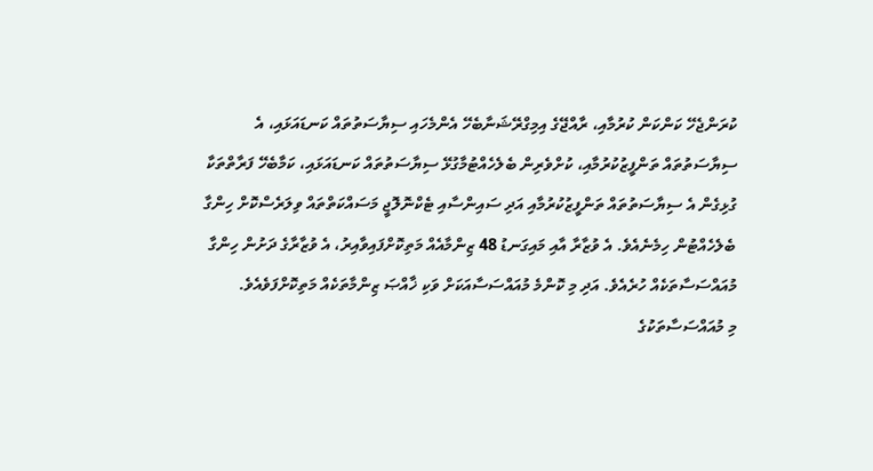ކުރަންޖެހޭ ކަންކަން ކުރުމާއި، ރާއްޖޭގެ އިމިގްރޭޝަނާބެހޭ އެންމެހައި ސިޔާސަތުތައް ކަނޑައަޅައި، އެ ސިޔާސަތުތައް ތަންފީޒުކުރުމާއި، ކުށްވެރިން ބެލެހެއްޓުމާގުޅޭ ސިޔާސަތުތައް ކަނޑައަޅައި، ކަމާބެހޭ ފަރާތްތަކާ ގުޅިގެން އެ ސިޔާސަތުތައް ތަންފީޒުކުރުމާއި އަދި ސައިންސާއި ޓެކްނޮލޮޖީ މަސައްކަތްތައް ވިލަރެސްކޮށް ހިންގާ ބެލެހެއްޓުން ހިމެނެއެވެ. އެ ވުޒާރާ އާއި މައިގަނޑު 48 ޒިންމާއެއް މަތިކޮށްފައިވާއިރު، އެ ވުޒާރާގެ ދަށުން ހިންގާ މުއައްސަސާތަކެއް ހުރެއެވެ. އަދި މި ކޮންމެ މުއައްސަސާއަކަށް ވަކި ޚާއްޞަ ޒިންމާތަކެއް މަތިކޮށްފަވެއެވެ.
މި މުއައްސަސާތަކުގެ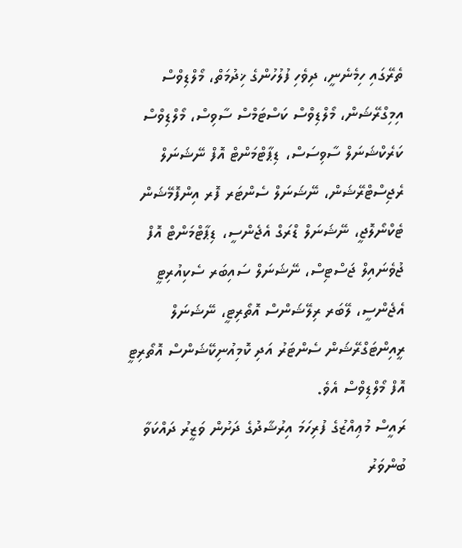ތެރޭގައި ހިމެނެނީ، ދިވެހި ފުލުހުންގެ ޚިދުމަތް، މޯލްޑިވްސް އިމިގްރޭޝަން، މޯލްޑިވްސް ކަސްޓަމްސް ސާވިސް، މޯލްޑިވްސް ކަރެކްޝަނަލް ސާވިސަސް، ޑިޕާޓްމަންޓް އޮފް ނޭޝަނަލް ރެޖިސްޓްރޭޝަން، ނޭޝަނަލް ސެންޓަރ ފޮރ އިންފޮމޭޝަން ޓެކްނޯލޮޖީ، ނޭޝަނަލް ޑްރަގް އެޖެންސީ، ޑިޕާޓްމަންޓް އޮފް ޖުވެނައިލް ޖަސްޓިސް، ނޭޝަނަލް ސައިބަރ ސެކިއުރިޓީ އެޖެންސީ، ލޭބަރ ރިލޭޝަންސް އޮތޯރިޓީ، ނޭޝަނަލް ރީއިންޓަގްރޭޝަން ސެންޓަރު އަދި ކޮމިއުނިކޭޝަންސް އޮތޯރިޓީ އޮފް މޯލްޑިވްސް އެވެ.
ރައީސް މުޢިއްޒުގެ ފުރިހަމަ އިރުޝާދުގެ ދަށުން ވަޒީރު ދައްކަވާ ބުންވަރު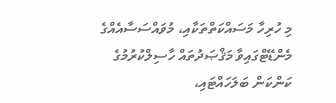މި ހުރިހާ މަސައްކަތްތަކާއި، މުވައްސަސާއެއްގެ މެންޑޭޓްގައިވާ މަޤްޞަދުތައް ހާސިލްކުރުމުގެ ކަންކަން ބަލަހައްޓައި،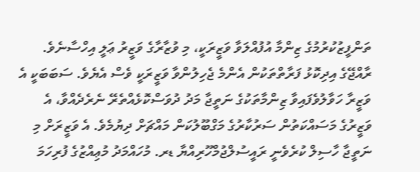ތަންފީޒުކުރުމުގެ ޒިންމާ އުފުއްލަވާ ވަޒީރަކީ، މި ވުޒާރާގެ ވަޒީރު ޢަލީ އިހްސާނެވެ.
ރާއްޖޭގެ އިދިކޮޅު ފަރާތްތަކުން އެންމެ ޖެހިލުންވާ ވަޒީރަކީ ވެސް އެޔެވެ. ސަބަބަކީ އެ ވަޒީރާ ހަވާލުވެފައިވާ ޒިންމާތަކުގެ ނަތީޖާ މަދު ދުވަސްކޮޅެއްތެރޭ ނެރެދެއްވާ، އެ ވަޒީރުގެ މަސައްކަތުން ސަރުކާރުގެ މަގްބޫލުކަން މައްޗަށް ދިޔުމެވެ. އެ ވަޒީރަށް މި ނަތީޖާ ހާސިލް ކުރެވެނީ ރައީސުލްޖުމްހޫރިއްޔާ ޑރ. މުހައްމަދު މުޢިއްޒުގެ ފުރިހަމަ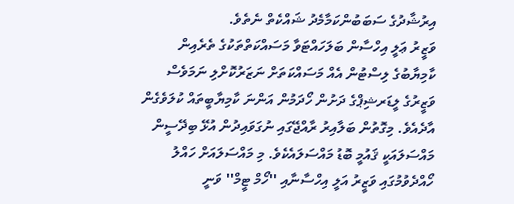އިރުޝާދުގެ ސަބަބުންކަމާމެދު ޝައްކެތް ނެތެވެ.
ވަޒީރު ޢަލީ އިހްސާން ބަލަހައްޓަވާ މަސައްކަތްތަކުގެ ތެރެއިން ކާމިޔާބުގެ ލިސްޓުން އެއް މަސައްކަތަށް ނަޒަރުކޮށްލި ނަމަވެސް ވަޒީރުގެ ލީޑަރޝިޕްގެ ދަށުން ހޯދަމުން އަންނަ ކާމިޔާބީތައް ކުލަވެގެން އާދެއެވެ. މިގޮތުން ބަލާއިރު ރާއްޖޭގައި ނުގަވައިދުން އުޅޭ ބިދޭސީން މައްސަލައަކީ ޤައުމީ ބޮޑު މައްސަލައެކެވެ. މި މައްސަލައަށް ހައްލު ހޯއްދެވުމުގައި ވަޒީރު އަލީ އިހްސާނާއި ''ހޯމް ޓީމް'' ވަނީ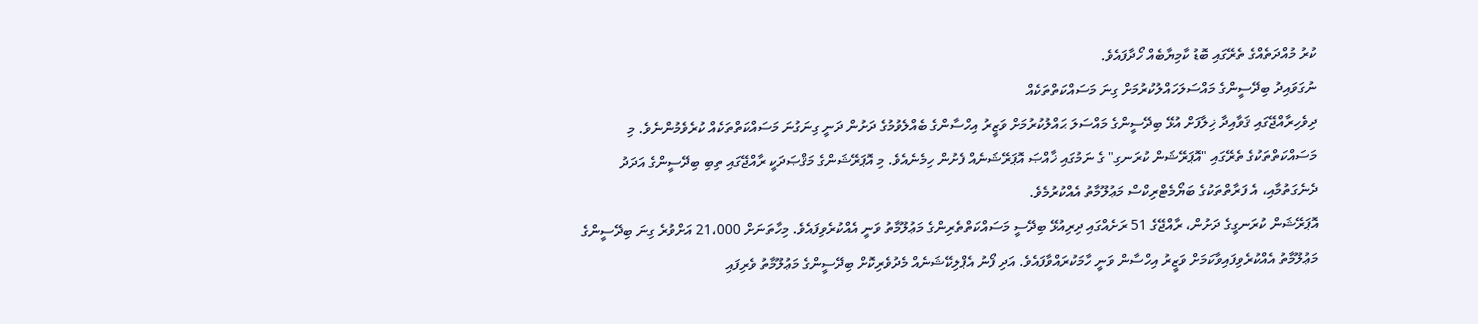ކުރު މުއްދަތެއްގެ ތެރޭގައި ބޮޑު ކާމިޔާބެއް ހޯދާފައެވެ.
ނުގަވައިދު ބިދޭސީންގެ މައްސަލަހައްލުކުރުމަށް ގިނަ މަސައްކަތްތަކެއް
ދިވެހިރާއްޖޭގައި ޤަވާއިދާ ޚިލާފަށް އުޅޭ ބިދޭސީންގެ މައްސަލަ ޙައްލުކުރުމަށް ވަޒީރު އިހްސާންގެ ބެއްލެވުމުގެ ދަށުން ދަނީ ގިނަގުނަ މަސައްކަތްތަކެއް ކުރެވެމުންނެވެ. މި މަސައްކަތްތަކުގެ ތެރޭގައި "އޮޕަރޭޝަން ކުރަނގި" ގެ ނަމުގައި ޚާއްޞަ އޮޕަރޭޝަނެއް ފެށުން ހިމެނެއެވެ. މި އޮޕަރޭޝަންގެ މަޤްޞަދަކީ ރާއްޖޭގައި ތިބި ބިދޭސީންގެ އަދަދު ދެނެގަތުމާއި، އެ ފަރާތްތަކުގެ ބަޔޯމެޓްރިކްސް މަޢުލޫމާތު އެއްކުރުމެވެ.
އޮޕަރޭޝަން ކުރަނގީގެ ދަށުން، ރާއްޖޭގެ 51 ރަށެއްގައި ދިރިއުޅޭ ބިދޭސީ މަސައްކަތްތެރިންގެ މަޢުލޫމާތު ވަނީ އެއްކުރެވިފައެވެ. މިހާތަނަށް 21،000 އަށްވުރެ ގިނަ ބިދޭސީންގެ މަޢުލޫމާތު އެއްކުރެވިފައިވާކަމަށް ވަޒީރު އިހްސާން ވަނީ ހާމަކުރައްވާފައެވެ. އަދި ފޯނު އެޕްލިކޭޝަނެއް މެދުވެރިކޮށް ބިދޭސީންގެ މަޢުލޫމާތު ވެރިފައި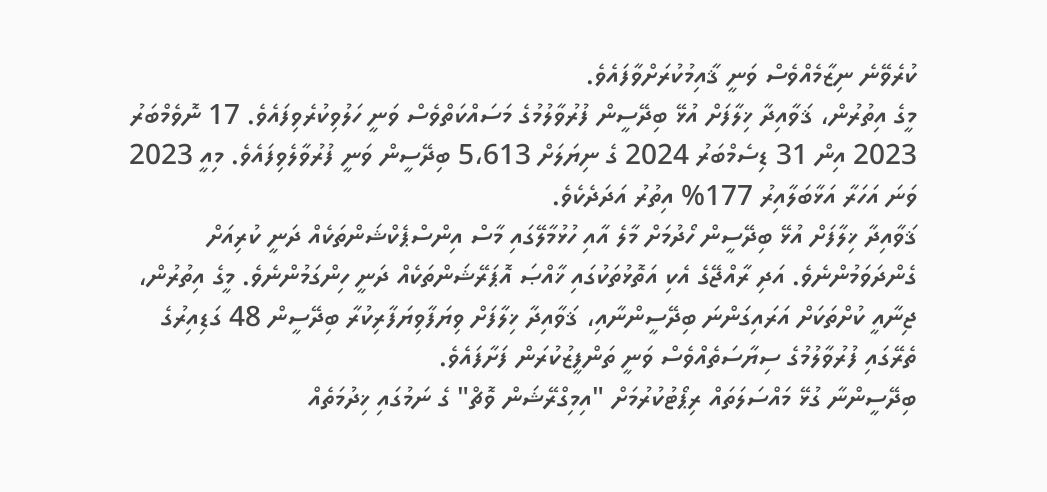ކުރެވޭނެ ނިޒާމެއްވެސް ވަނީ ޤާއިމުކުރަށްވާފައެވެ.
މީގެ އިތުރުން، ޤަވާއިދާ ޚިލާފަށް އުޅޭ ބިދޭސީން ފުރުވާލުމުގެ މަސައްކަތްވެސް ވަނީ ހަލުވިކުރެވިފައެވެ. 17 ނޮވެމްބަރު 2023 އިން 31 ޑިސެމްބަރު 2024 ގެ ނިޔަލަށް 5،613 ބިދޭސީން ވަނީ ފުރުވާލެވިފައެވެ. މިއީ 2023 ވަނަ އަހަރާ އަޅާބަލާއިރު 177% އިތުރު އަދަދެކެވެ.
ޤަވާއިދާ ޚިލާފަށް އުޅޭ ބިދޭސީން ހޯދުމަށް މާލެ އާއި ހުޅުމާލޭގައި މާސް އިންސްޕެކްޝަންތަކެއް ދަނީ ކުރިއަށް ގެންދަވަމުންނެވެ. އަދި ރާއްޖޭގެ އެކި އަތޮޅުތަކުގައި ޚާއްޞަ އޮޕަރޭޝަންތަކެއް ދަނީ ހިންގަމުންނެވެ. މީގެ އިތުރުން، ޖިނާއީ ކުށްތަކަށް އަރައިގަންނަ ބިދޭސީންނާއި، ޤަވާއިދާ ޚިލާފަށް ވިޔަފާވިޔަފާރިކުރާ ބިދޭސީން 48 ގަޑިއިރުގެ ތެރޭގައި ފުރުވާލުމުގެ ސިޔާސަތެއްވެސް ވަނީ ތަންފީޒުކުރަން ފަށާފައެވެ.
ބިދޭސީންނާ ގުޅޭ މައްސަލަތައް ރިޕޯޓުކުރުމަށް "އިމިގްރޭޝަން ވޮޗް" ގެ ނަމުގައި ޚިދުމަތެއް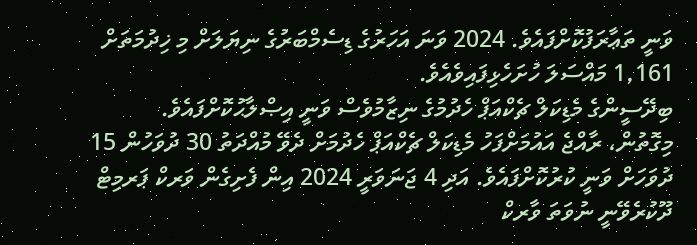ވަނީ ތަޢާރަފުކޮށްފައެވެ. 2024 ވަނަ އަހަރުގެ ޑިސެމްބަރުގެ ނިޔަލަށް މި ޚިދުމަތަށް 1,161 މައްސަލަ ހުށަހެޅިފައިވެއެވެ.
ބިދޭސީންގެ މެޑިކަލް ޗެކްއަޕް ހެދުމުގެ ނިޒާމުވެސް ވަނީ އިޞްލާޙުކޮށްފައެވެ. މިގޮތުން، ރާއްޖެ އައުމަށްފަހު މެޑިކަލް ޗެކްއަޕް ހެދުމަށް ދެވޭ މުއްދަތު 30 ދުވަހުން 15 ދުވަހަށް ވަނީ ކުރުކޮށްފައެވެ. އަދި 4 ޖަނަވަރީ 2024 އިން ފެށިގެން ވަރކް ޕަރމިޓް ދޫކުރެވޭނީ ނުވަތަ ވާރކް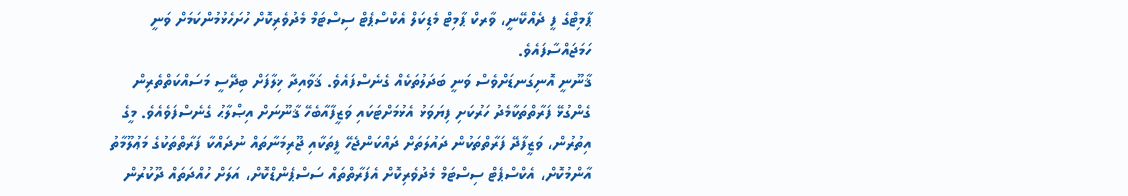ޕާމިޓްގެ ފީ ދެއްކޭނީ، ވާރކް ޕާމިޓް މެޑިކަލް އެކްސްޕެޓް ސިސްޓަމް މެދުވެރިކޮށް ހުށަހެޅުމުންކަމަށް ވަނީ ހަމަޖައްސާފައެވެ.
ޤާނޫނީ އޮނިގަނޑަށްވެސް ވަނީ ބަދަލުތަކެއް ގެނެސްފައެވެ. ޤަވާއިދާ ޚިލާފަށް ބިދޭސީ މަސައްކަތްތެރިން ގެންގުޅޭ ފަރާތްތަކާމެދު ހަރުކަށި ފިޔަވަޅު އެޅުމަށްޓަކައި ވަޒީފާއާބެހޭ ޤާނޫނަށް އިޞްލާޙު ގެނެސްފަވެއެވެ. މީގެ އިތުރުން، ވަޒީފާދޭ ފަރާތްތަކުން ދައުލަތަށް ދައްކަންޖެހޭ ފީތަކާއި ޖޫރިމަނާތައް ނުދައްކާ ފަރާތްތަކުގެ މަޢުލޫމާތު އާންމުކޮށް، އެކްސްޕެޓް ސިސްޓަމް މެދުވެރިކޮށް އެފަރާތްތައް ސަސްޕެންޑްކޮށް، އަލަށް ހުއްދަތައް ދޫކުރުން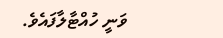ވަނީ ހުއްޓާލާފައެވެ.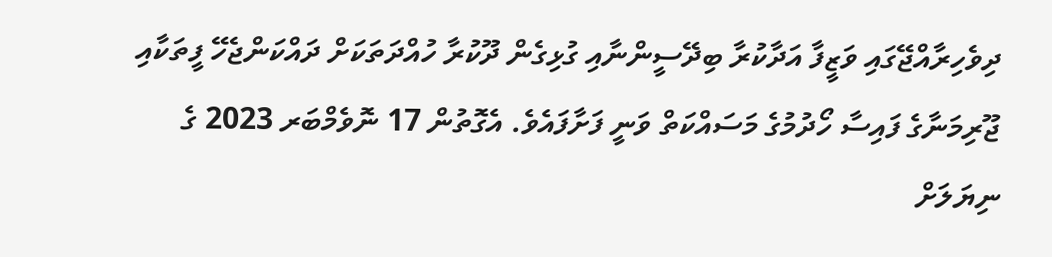ދިވެހިރާއްޖޭގައި ވަޒީފާ އަދާކުރާ ބިދޭސީންނާއި ގުޅިގެން ދޫކުރާ ހުއްދަތަކަށް ދައްކަންޖެހޭ ފީތަކާއި ޖޫރިމަނާގެ ފައިސާ ހޯދުމުގެ މަސައްކަތް ވަނީ ފަށާފައެވެ. އެގޮތުން 17 ނޮވެމްބަރ 2023 ގެ ނިޔަލަށް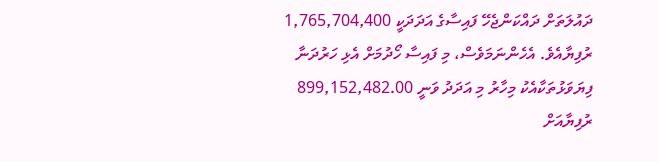ދައުލަތަށް ދައްކަންޖެހޭ ފައިސާގެ އަދަދަކީ 1,765,704,400 ރުފިޔާއެވެ. އެހެންނަމަވެސް، މި ފައިސާ ހޯދުމަށް އެޅި ހަރުދަނާ ފިޔަވަޅުތަކާއެކު މިހާރު މި އަދަދު ވަނީ 899,152,482.00 ރުފިޔާއަށް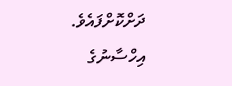ދަށްކޮށްފައެވެ.
އިހްސާނުގެ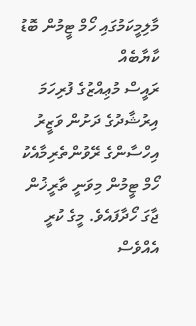މާލިމީކަމުގައި ހޯމް ޓީމުން ބޮޑު ކާޔާބެއް
ރައީސް މުޢިއްޒުގެ ފުރިހަމަ އިރުޝާދުގެ ދަށުން ވަޒީރު އިހްސާންގެ ރޭވުންތެރިމާއެކު ހޯމް ޓީމުން މިވަނީ ތާރީޚުން ޖާގަ ހޯދާފައެވެ. މީގެ ކުރީ އެއްވެސް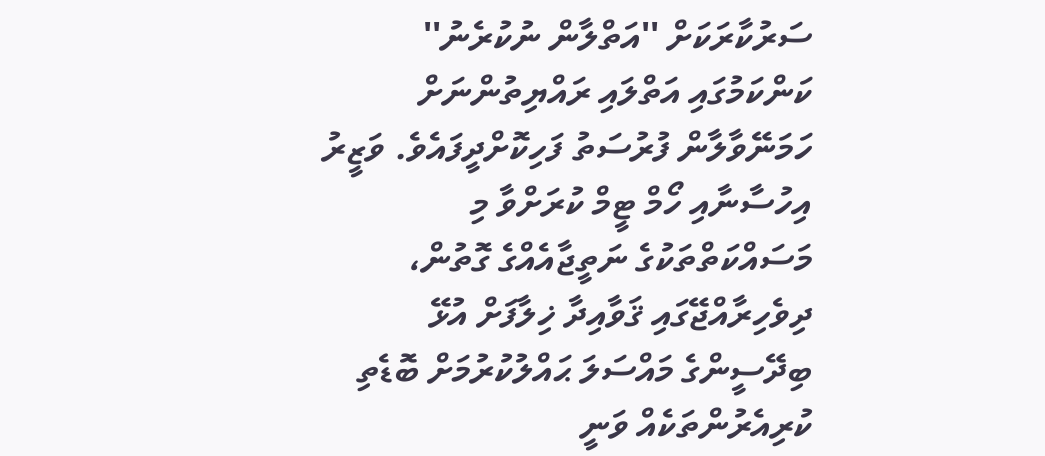ސަރުކާރަކަށް ''އަތްލާން ނުކުރެނު'' ކަންކަމުގައި އަތްލައި ރައްޔިތުންނަށް ހަމަނޭވާލާން ފުރުސަތު ފަހިކޮށްދީފައެވެ. ވަޒީރު އިހުސާނާއި ހޯމް ޓީމް ކުރަށްވާ މި މަސައްކަތްތަކުގެ ނަތީޖާއެއްގެ ގޮތުން، ދިވެހިރާއްޖޭގައި ޤަވާއިދާ ޚިލާފަށް އުޅޭ ބިދޭސީންގެ މައްސަލަ ޙައްލުކުރުމަށް ބޮޑެތި ކުރިއެރުންތަކެއް ވަނީ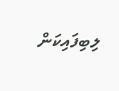ލިބިފައިކަން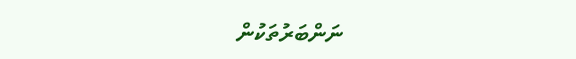ނަންބަރުތަކުން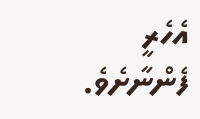އެހެރީ ފެންނާށެވެ.